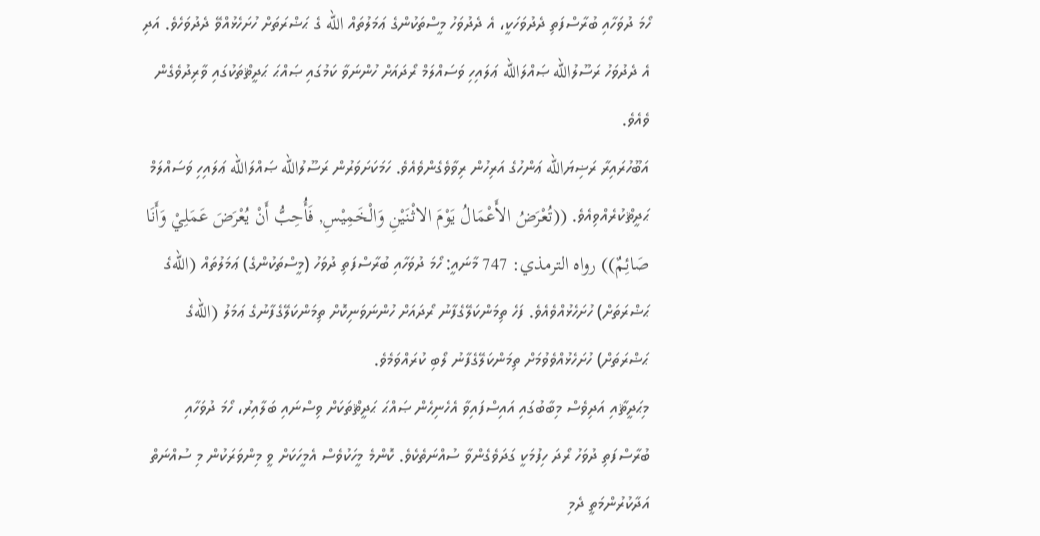ހޯމަ ދުވަހާއި ބުރާސްފަތި ދެދުވަހަކީ، އެ ދެދުވަހު މީސްތަކުންގެ ޢަމަލުތައް الله ގެ ޙަޟްރަތަށް ހުށަހެޅުއްވޭ ދެދުވަހެވެ. އަދި އެ ދެދުވަހު ރަސޫލުالله ޞައްލަالله ޢަލައިހި ވަސައްލަމް ރޯދައަށް ހުންނަވާ ކަމުގައި ޞައްޙަ ޙަދީޘްތަކުގައި ވާރިދުވެގެން ވެއެވެ.
އަބޫހުރައިރާ ރަޟިޔަالله ޢަންހުގެ އަރިހުން ރިވާވެގެންވެއެވެ. ހަމަކަށަވަރުން ރަސޫލުالله ޞައްލަالله ޢަލައިހި ވަސައްލަމް ޙަދީޘްކުރެއްވިއެވެ. ((تُعْرَضُ الأَعْمَالُ يَوْمَ الاثْنَيْنِ وَالْخَمِيْسِ, فَأُحِبُّ أَنْ يُعْرَضَ عَمَلِيْ وَأَنَا صَائِمٌ)) رواه الترمذي: 747 މާނައީ: ހޯމަ ދުވަހާއި ބުރާސްފަތި ދުވަހު (މީސްތަކުންގެ) ޢަމަލުތައް (اللهގެ ޙަޟްރަތަށް) ހުށަހެޅުއްވެއެވެ. ފަހެ ތިމަންކަލޭގެފާނު ރޯދައަށް ހުންނަވަނިކޮށް ތިމަންކަލޭގެފާނުގެ ޢަމަލު (اللهގެ ޙަޟްރަތަށް) ހުށަހެޅުއްވެވުމަށް ތިމަންކަލޭގެފާނު ލޯބި ކުރައްވަމެވެ.
މިޙަދީޘާއި އަދިވެސް މިބާބުގައި އައިސްފައިވާ އެހެނިހެން ޞައްޙަ ޙަދީޘްތަކަށް ވިސްނައި ބަލާއިރު، ހޯމަ ދުވަހާއި ބުރާސްފަތި ދުވަހު ރޯދަ ހިފުމަކީ ގަދަވެގެންވާ ސުއްނަތެކެވެ. ކޮންމެ މީހަކުވެސް އެމީހަކަށް ވީ މިންވަރަކުން މި ސުއްނަތް އަދާކުރުންމަތީ ދެމި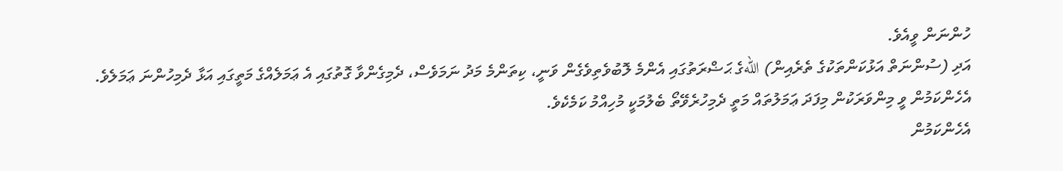ހުންނަން ވީއެވެ.
އަދި (ސުންނަތް އަޅުކަންތަކުގެ ތެރެއިން) اللهގެ ޙަޟްރަތުގައި އެންމެ ލޮބުވެތިވެގެން ވަނީ، ކިތަންމެ މަދު ނަމަވެސް، ދެމިގެންވާ ގޮތުގައި އެ ޢަމަލެއްގެ މަތީގައި އަޅާ ދެމިހުންނަ ޢަމަލެވެ. އެހެންކަމުން ވީ މިންވަރަކުން މިފަދަ ޢަމަލުތައް މަތީ ދެމިހުރެވޭތޯ ބެލުމަކީ މުހިއްމު ކަމެކެވެ.
އެހެންކަމުން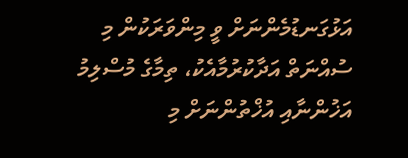އަޅުގަނޑުމެންނަށް ވީ މިންވަރަކުން މި ސުއްނަތް އަދާކުރުމާއެކު، ތިމާގެ މުސްލިމު އަޚުންނާއި އުޚްތުންނަށް މި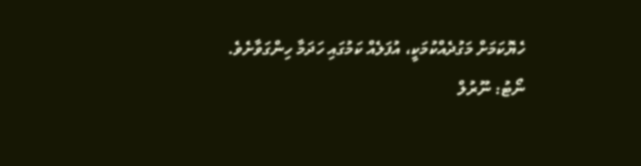ހެޔޮކަމަށް މަގުދެއްކުމަކީ، އުފަލެއް ކަމުގައި ހަދަމާ ހިންގަވާށެވެ.
ނޯޓު: ނޫރުލް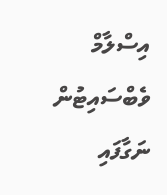އިސްލާމް ވެބްސައިޓުން ނަގާފައި